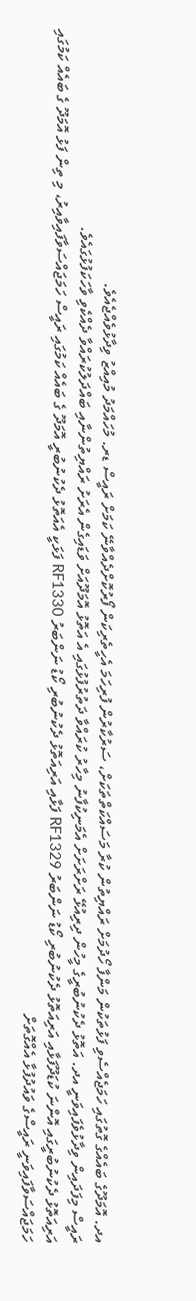އދ. އޮމަދޫގެ ބައެއްގެ ގޮތުގައި ހަމަޖެއްސެވި ފަޅުތަކުން މަންފާ ހޯދުމަށް ރައްޔިތުން ކުރާ މަސައްކަތްތަކަށް، ސަރުކާރުން ފުރިހަމަ އެހީތެރިކަން ފޯރުކޮށްދެއްވާނޭ ކަމަށް ރައީސް ޑރ. މުހައްމަދު މުއިއްޒު ވިދާޅުވެއްޖެއެވެ.
ރައީސް މިފަދައިން ވިދާޅުވެފައިވަނީ އދ. އަތޮޅު ދެކުނުބުރީގެ މީހުން ދިރިއުޅޭ ރަށްރަށަށް އެމަނިކުފާނު މިހާރު ކުރައްވާ ދަތުރުފުޅުގައި އެ އަތޮޅު އޮމަދޫއަށް ވަޑައިގެން އެރަށު ރައްޔިތުންނާއި ބައްދަލުކުރައްވާ ދެއްކެވި ވާހަކަފުޅުގައެވެ.
އަރިއަތޮޅު ދެކުނުބުރީގައި އޮންނަ ކުޑަދޫފަޅާއި އަރިއަތޮޅު ދެކުނުބުރި ކޯޑު ނަންބަރު RF1329 ފަޅާއި އަރިއަތޮޅު ދެކުނުބުރި ކޯޑު ނަންބަރު RF1330 ފަޅަކީ އެއަތޮޅު ދެކުނުބުރީ އޮމަދޫ ގެ ބައެއް ކަމުގައި ރައީސް ހަމަޖައްސަވާފައިވާއިރު، މި ތިން ފަޅު އޮމަދޫ ގެ ބައެއް ކަމުގައި ހަމަޖައްސަވާފައިވަނީ ރައީސްގެ ވައުދުފުޅާ އެއްގޮތަށް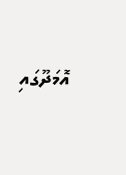އޮމަދޫގައި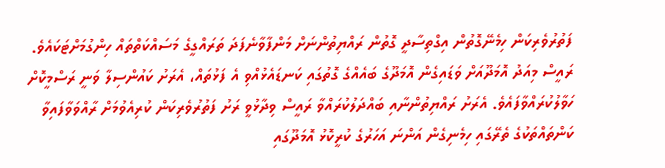ފަތުރުވެރިކަން ހިމެނޭގޮތުން އިގްތިސާދީ ގޮތުން ރައްޔިތުންނަށް މަންފާވާނެފަދަ ތަރައްގީގެ މަސައްކަތްތައް ހިންގުމަށްޓަކައެވެ.
ރައީސް މިއަދު އޮމަދޫއަށް ވަޑައިގެން އޮމަދޫގެ ބައެއްގެ ގޮތުގައި ކަނޑައެޅުއްވި އެ ފަޅުތައް، އެރަށު ކައުންސިލާ ވަނީ ރަސްމީކޮށް ހަވާލުކުރައްވާފައެވެ. އެރަށު ރައްޔިތުންނާއި ބައްދަލުކުރައްވާ ރައީސް ވިދާޅުވީ ރަށު ފަތުރުވެރިކަން ކުރިއެވުމަށް ރާއްވަވާފައިވާ ކަންތައްތަކުގެ ތެރޭގައި ހިމެނިގެން އަންނަ އަހަރުގެ ކުރީކޮޅު އޮމަދޫގައި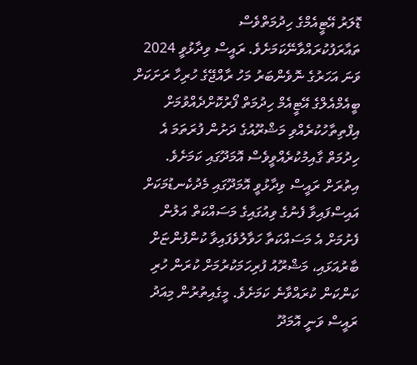ޑޮލަރު އޭޓީއެމްގެ ހިދުމަތްވެސް ތައާރަފުކުރައްވާނޭކަމަށެވެ. ރައީސް ވިދާޅުވީ 2024 ވަނަ އަހަރުގެ ނޮވެންބަރު މަހު ރާއްޖޭގެ ހުރިހާ ރަށަކަށް ބީއެމްއެލްގެ އޭޓީއެމް ހިދުމަތް ފޯރުކޮށްދެއްވުމަށް އިފްތިތާހުކުރެއްވި މަޝްރޫއުގެ ދަށުން ފުރަތަމަ އެ ހިދުމަތް ގާއިމުކުރެއްވީވެސް އޮމަދޫގައި ކަމަށެވެ.
އިތުރަށް ރައީސް ވިދާޅުވީ އޮމަދޫގައި މެދުކެނޑުމަކަށް އައިސްފައިވާ ފެނުގެ ވިއުގައިގެ މަސައްކަތް އަލުން ފެށުމަށް އެ މަސައްކަތާ ހަވާލުވެފައިވާ ކުންފުންޏަށް ބާރުއަޅައި، މަޝްރޫއު ފުރިހަމަކުރުމަށް ކުރަން ހުރި ކަންކަން ކުރައްވާނެ ކަމަށެވެ. މީގެއިތުރުން މިއަދު ރައީސް ވަނީ އޮމަދޫ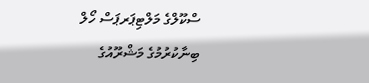ސްކޫލްގެ މަލްޓިޕަރޕަސް ހޯލް ބިނާކުރުމުގެ މަޝްރޫއުގެ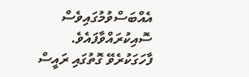އެއްބަސްވުމުގައިވެސް ސޮއިކުރައްވާފައެވެ.
ފާހަގަކުރެވޭ ގޮތުގައި ރައީސް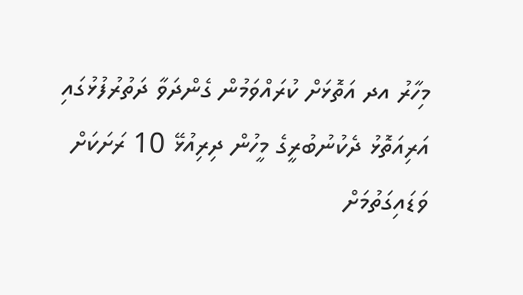މިހާރު އދ އަތޮޅަށް ކުރައްވަމުން ގެންދަވާ ދަތުރުފުޅުގައި އަރިއަތޮޅު ދެކުނުބުރީގެ މީހުން ދިރިއުޅޭ 10 ރަށަކަށް ވަޑައިގަތުމަށް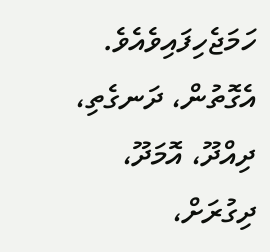ހަމަޖެހިފައިވެއެވެ. އެގޮތުން، ދަނގެތި، ދިއްދޫ، އޮމަދޫ، ދިގުރަށް،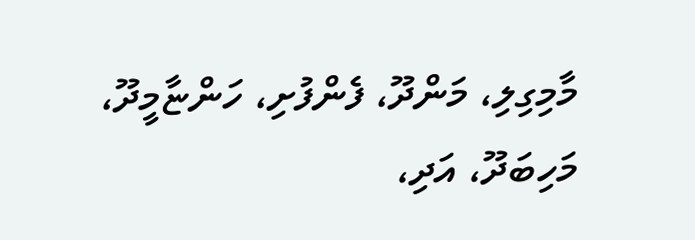މާމިގިލި، މަންދޫ، ފެންފުށި، ހަންޏާމީދޫ، މަހިބަދޫ، އަދި،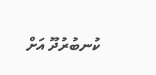ކުނބުރުދޫ އަށް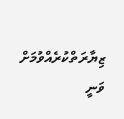ޒިޔާރަތްކުރެއްވުމަށް ވަނީ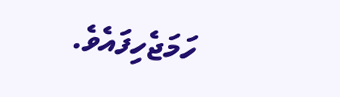ހަމަޖެހިފައެވެ.